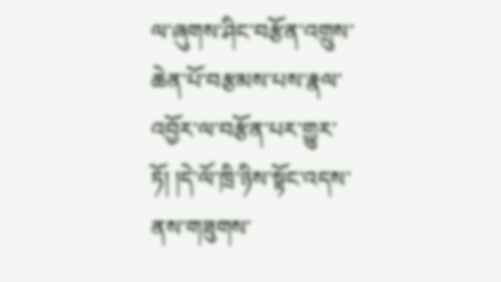ལ་ཞུགས་ཤིང་བརྩོན་འགྲུས་ཆེན་པོ་བརྩམས་པས་རྣལ་འབྱོར་ལ་བརྩོན་པར་གྱུར་ཏོ། །དེ་ལོ་ཁྲི་ཉིས་སྟོང་འདས་ནས་གཟུགས་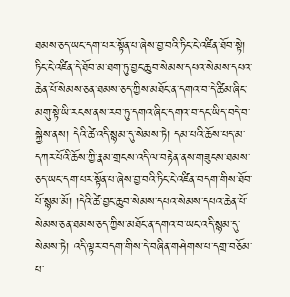ཐམས་ཅད་ཡང་དག་པར་སྟོན་པ་ཞེས་བྱ་བའི་ཏིང་ངེ་འཛིན་ཐོབ་སྟེ། ཏིང་ངེ་འཛིན་དེ་ཐོབ་མ་ཐག་ཏུ་བྱང་ཆུབ་སེམས་དཔའ་སེམས་དཔའ་ཆེན་པོ་སེམས་ཅན་ཐམས་ཅད་ཀྱིས་མཐོང་ན་དགའ་བ་དེ་ཚིམ་ཞིང་མགུ་སྟེ་ཡི་རངས་ནས་རབ་ཏུ་དགའ་ཞིང་དགའ་བ་དང་ཡིད་བདེ་བ་སྐྱེས་ནས། དེའི་ཚེ་འདི་སྙམ་དུ་སེམས་ཏེ། དམ་པའི་ཆོས་པད་མ་དཀར་པོའི་ཆོས་ཀྱི་རྣམ་གྲངས་འདི་ལ་བརྟེན་ནས་གཟུངས་ཐམས་ཅད་ཡང་དག་པར་སྟོན་པ་ཞེས་བྱ་བའི་ཏིང་ངེ་འཛིན་བདག་གིས་ཐོབ་པོ་སྙམ་མོ། །དེའི་ཚེ་བྱང་ཆུབ་སེམས་དཔའ་སེམས་དཔའ་ཆེན་པོ་སེམས་ཅན་ཐམས་ཅད་ཀྱིས་མཐོང་ན་དགའ་བ་ཡང་འདི་སྙམ་དུ་སེམས་ཏེ། འདི་ལྟར་བདག་གིས་དེ་བཞིན་གཤེགས་པ་དགྲ་བཅོམ་པ་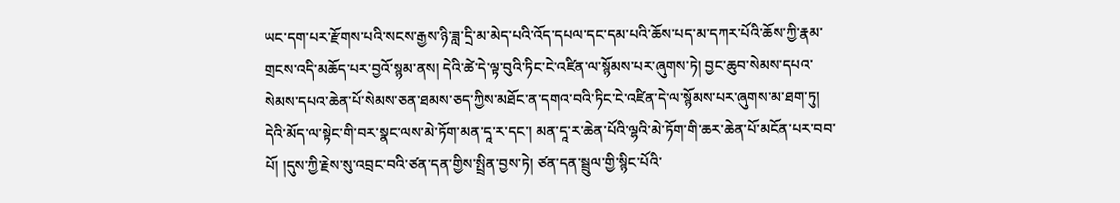ཡང་དག་པར་རྫོགས་པའི་སངས་རྒྱས་ཉི་ཟླ་དྲི་མ་མེད་པའི་འོད་དཔལ་དང་དམ་པའི་ཆོས་པད་མ་དཀར་པོའི་ཆོས་ཀྱི་རྣམ་གྲངས་འདི་མཆོད་པར་བྱའོ་སྙམ་ནས། དེའི་ཚེ་དེ་ལྟ་བུའི་ཏིང་ངེ་འཛིན་ལ་སྙོམས་པར་ཞུགས་ཏེ། བྱང་ཆུབ་སེམས་དཔའ་སེམས་དཔའ་ཆེན་པོ་སེམས་ཅན་ཐམས་ཅད་ཀྱིས་མཐོང་ན་དགའ་བའི་ཏིང་ངེ་འཛིན་དེ་ལ་སྙོམས་པར་ཞུགས་མ་ཐག་ཏུ། དེའི་མོད་ལ་སྟེང་གི་བར་སྣང་ལས་མེ་ཏོག་མན་དཱ་ར་དང་། མན་དཱ་ར་ཆེན་པོའི་ལྷའི་མེ་ཏོག་གི་ཆར་ཆེན་པོ་མངོན་པར་བབ་པོ། །དུས་ཀྱི་རྗེས་སུ་འབྲང་བའི་ཙན་དན་གྱིས་སྤྲིན་བྱས་ཏེ། ཙན་དན་སྦྲུལ་གྱི་སྙིང་པོའི་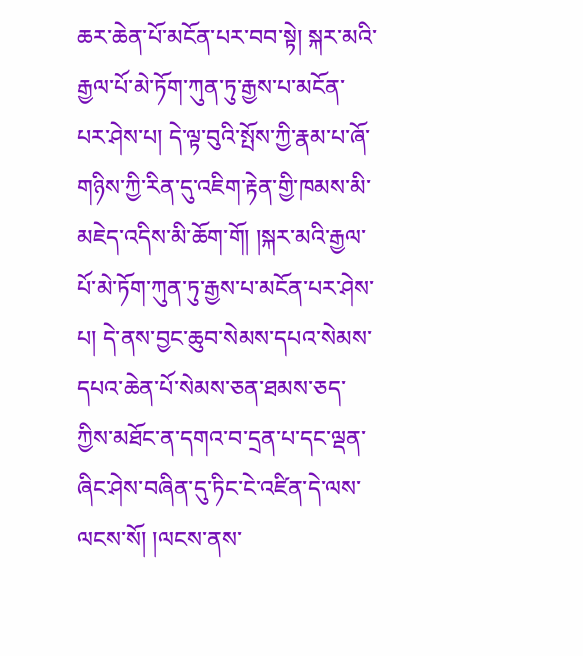ཆར་ཆེན་པོ་མངོན་པར་བབ་སྟེ། སྐར་མའི་རྒྱལ་པོ་མེ་ཏོག་ཀུན་ཏུ་རྒྱས་པ་མངོན་པར་ཤེས་པ། དེ་ལྟ་བུའི་སྤོས་ཀྱི་རྣམ་པ་ཞོ་གཉིས་ཀྱི་རིན་དུ་འཇིག་རྟེན་གྱི་ཁམས་མི་མཇེད་འདིས་མི་ཆོག་གོ། །སྐར་མའི་རྒྱལ་པོ་མེ་ཏོག་ཀུན་ཏུ་རྒྱས་པ་མངོན་པར་ཤེས་པ། དེ་ནས་བྱང་ཆུབ་སེམས་དཔའ་སེམས་དཔའ་ཆེན་པོ་སེམས་ཅན་ཐམས་ཅད་ཀྱིས་མཐོང་ན་དགའ་བ་དྲན་པ་དང་ལྡན་ཞིང་ཤེས་བཞིན་དུ་ཏིང་ངེ་འཛིན་དེ་ལས་ལངས་སོ། །ལངས་ནས་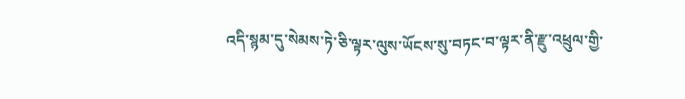འདི་སྙམ་དུ་སེམས་ཏེ་ཅི་ལྟར་ལུས་ཡོངས་སུ་བཏང་བ་ལྟར་ནི་རྫུ་འཕྲུལ་གྱི་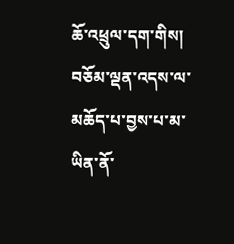ཆོ་འཕྲུལ་དག་གིས། བཅོམ་ལྡན་འདས་ལ་མཆོད་པ་བྱས་པ་མ་ཡིན་ནོ་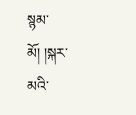སྙམ་མོ། །སྐར་མའི་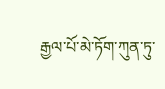རྒྱལ་པོ་མེ་ཏོག་ཀུན་ཏུ་